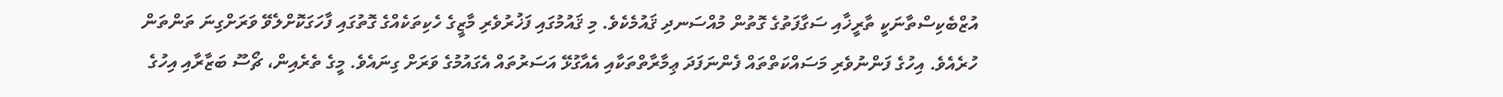އުޒްބެކިސްތާނަކީ ތާރީޚާއި ސަގާފަތުގެ ގޮތުން މުއްސަނދި ޤައުމެކެވެ. މި ޤައުމުގައި ފަޚުރުވެރި މާޒީގެ ހެކިތަކެއްގެ ގޮތުގައި ފާހަގަކޮށްލެވޭ ވަރަށްގިނަ ތަންތަން ހުރެއެވެ. އިހުގެ ފަންނުވެރި މަސައްކަތްތައް ފެންނަފަދަ ޢިމާރާތްތަކާއި އެއާގުޅޭ އަސަރުތައް އެގައުމުގެ ވަރަށް ގިނައެވެ. މީގެ ތެރެއިން، ޗޯސޫ ބަޒާރާއި އިހުގެ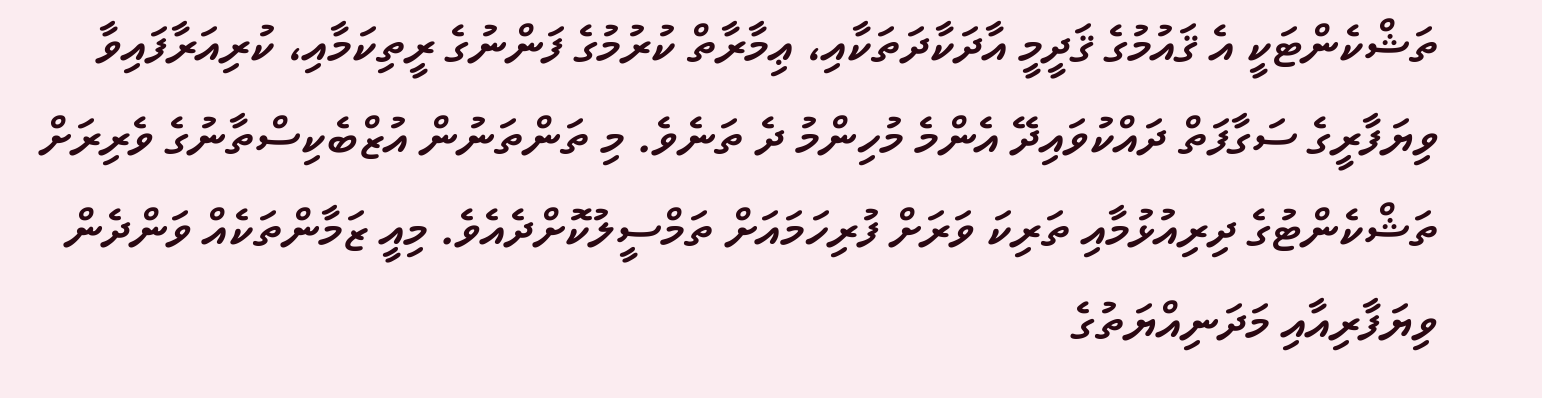ތަޝްކެންޓަކީ އެ ޤައުމުގެ ޤަދީމީ އާދަކާދަތަކާއި، ޢިމާރާތް ކުރުމުގެ ފަންނުގެ ރީތިކަމާއި، ކުރިއަރާފައިވާ ވިޔަފާރީގެ ސަގާފަތް ދައްކުވައިދޭ އެންމެ މުހިންމު ދެ ތަނެވެ. މި ތަންތަނުން އުޒްބެކިސްތާނުގެ ވެރިރަށް ތަޝްކެންޓުގެ ދިރިއުޅުމާއި ތަރިކަ ވަރަށް ފުރިހަމައަށް ތަމްސީލުކޮށްދެއެވެ. މިއީ ޒަމާންތަކެއް ވަންދެން ވިޔަފާރިއާއި މަދަނިއްޔަތުގެ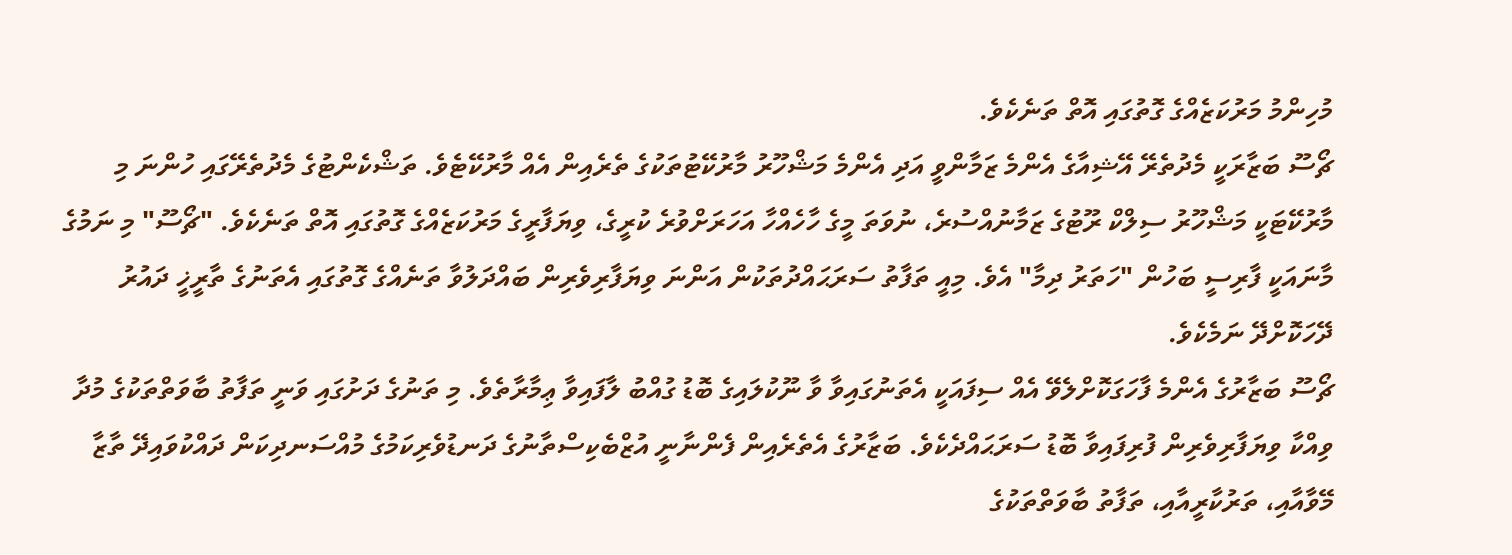މުހިންމު މަރުކަޒެއްގެ ގޮތުގައި އޮތް ތަނެކެވެ.
ޗޯސޫ ބަޒާރަކީ މެދުތެރޭ އޭޝިއާގެ އެންމެ ޒަމާންވީ އަދި އެންމެ މަޝްހޫރު މާރުކޭޓުތަކުގެ ތެރެއިން އެއް މާރުކޭޓެވެ. ތަޝްކެންޓުގެ މެދުތެރޭގައި ހުންނަ މި މާރުކޭޓަކީ މަޝްހޫރު ސިލްކް ރޫޓުގެ ޒަމާނުއްސުރެ، ނުވަތަ މީގެ ހާހެއްހާ އަހަރަށްވުރެ ކުރީގެ، ވިޔަފާރީގެ މަރުކަޒެއްގެ ގޮތުގައި އޮތް ތަނެކެވެ. "ޗޯސޫ" މި ނަމުގެ މާނައަކީ ފާރިސީ ބަހުން "ހަތަރު ދިމާ" އެވެ. މިއީ ތަފާތު ސަރަޙައްދުތަކުން އަންނަ ވިޔަފާރިވެރިން ބައްދަލުވާ ތަނެއްގެ ގޮތުގައި އެތަނުގެ ތާރީޚީ ދައުރު ދޭހަކޮށްދޭ ނަމެކެވެ.
ޗޯސޫ ބަޒާރުގެ އެންމެ ފާހަގަކޮށްލެވޭ އެއް ސިފައަކީ އެތަނުގައިވާ ވާ ނޫކުލައިގެ ބޮޑު ގުއްބު ލާފައިވާ ޢިމާރާތެވެ. މި ތަނުގެ ދަށުގައި ވަނީ ތަފާތު ބާވަތްތަކުގެ މުދާ ވިއްކާ ވިޔަފާރިވެރިން ފުރިފައިވާ ބޮޑު ސަރަޙައްދެކެވެ. ބަޒާރުގެ އެތެރެއިން ފެންނާނީ އުޒްބެކިސްތާނުގެ ދަނޑުވެރިކަމުގެ މުއްސަނދިކަން ދައްކުވައިދޭ ތާޒާ މޭވާއާއި، ތަރުކާރީއާއި، ތަފާތު ބާވަތްތަކުގެ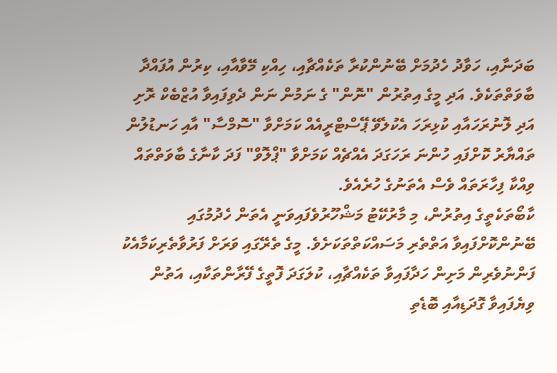ބަދަނާއި، ހަވާދު ހެދުމަށް ބޭނުންކުރާ ތަކެއްޗާއި، ހިއްކި މޭވާއާއި، ކިރުން އުފައްދާ ބާވަތްތަކެވެ. އަދި މީގެ އިތުރުން "ނޮން" ގެ ނަމުން ނަން ދެވިފައިވާ އުޒްބެކް ރޮށި އަދި ލޮނުރަހައާއި ކުޅިރަހަ އެކުލެވޭ ޕޭސްޓްރީއެއް ކަމަށްވާ "ސޮމްސާ" އާއި ހަނޑުލުން ތައްޔާރު ކޮށްފައި ހުންނަ ރަހަގަދަ އެއްޗެއް ކަމަށްވާ "ޕްލޮވް" ފަދަ ކާނާގެ ބާވަތްތައް ވިއްކާ ފިހާރަތައް ވެސް އެތަނުގެ ހުރެއެވެ.
ކާބޯތަކެތީގެ އިތުރުން، މި މާރުކޭޓު މަޝްހޫރުވެފައިވަނީ އެތަން ހެދުމުގައި ބޭނުންކޮށްފައިވާ އަތްތެރި މަސައްކަތްތަކަށެވެ. މީގެ ތެރޭގައި ވަރަށް ފަރުވާތެރިކަމާއެކު ފަންނުވެރިން މަށިން ހަދާފައިވާ ތަކެއްޗާއި، ކުލަގަދަ ފޮތީގެ ފޭރާންތަކާއި، އަތުން ވިޔެފައިވާ ގޮދަޑިއާއި ބޮޑެތި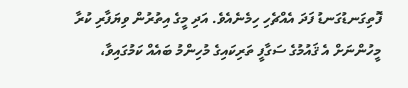ފޮތިގަނޑުގަނޑު ފަދަ އެއްޗެހި ހިމެނެއެވެ. އަދި މީގެ އިތުރުން ވިޔަފާރި ކުރާ މީހުންނަށް އެ ޤައުމުގެ ސަގާފީ ތަރިކައިގެ މުހިންމު ބައެއް ކަމުގައިވާ،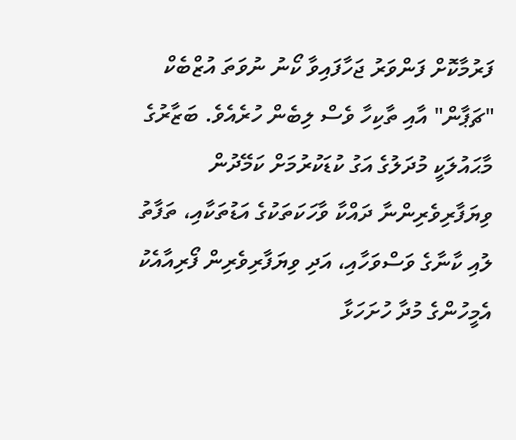ފަރުމާކޮށް ފަންވަރު ޖަހާފައިވާ ކޯނު ނުވަތަ އުޒްބެކް "ޗަޕާން" އާއި ތާކިހާ ވެސް ލިބެން ހުރެއެވެ. ބަޒާރުގެ މާޙައުލަކީ މުދަލުގެ އަގު ކުޑަކުރުމަށް ކަމޭދުން ވިޔަފާރިވެރިންނާ ދައްކާ ވާހަކަތަކުގެ އަޑުތަކާއި، ތަފާތު ލުއި ކާނާގެ ވަސްވަހާއި، އަދި ވިޔަފާރިވެރިން ފޯރިއާއެކު އެމީހުންގެ މުދާ ހުށަހަޅާ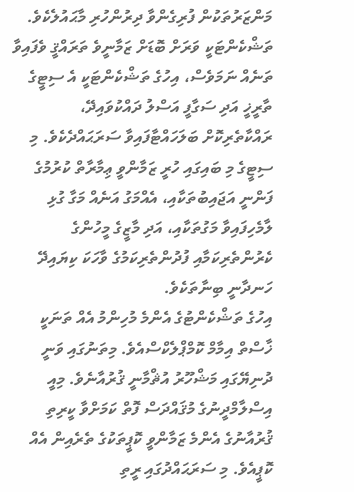މަންޒަރުތަކުން ފުރިގެންވާ ދިރުންހުރި މާޙައުލެކެވެ.
ތަޝްކެންޓަކީ ވަރަށް ބޮޑަށް ޒަމާނީވެ ތަރައްޤީ ވެފައިވާ ތަނެއް ނަމަވެސް، އިހުގެ ތަޝްކެންޓަކީ އެ ސިޓީގެ ތާރީޚީ އަދި ސަގާފީ އަސްލު ދައްކުވައިދޭ، ރައްކާތެރިކޮށް ބަލަހައްޓާފައިވާ ސަރަޙައްދެކެވެ. މި ސިޓީގެ މި ބައިގައި ހުރީ ޒަމާންވީ ޢިމާރާތް ކުރުމުގެ ފަންނީ އަޖައިބުތަކާއި، އެއްމަގު އަނެއް މަގާ ގުޅި ލާމެހިފައިވާ މަގުތަކާއި، އަދި މާޒީގެ މީހުންގެ ކެރުންތެރިކަމާއި ފުދުންތެރިކަމުގެ ވާހަކަ ކިޔައިދޭ ހަނދާނީ ބިނާތަކެވެ.
އިހުގެ ތަޝްކެންޓުގެ އެންމެ މުހިންމު އެއް ތަނަކީ ޚާސްތް އިމާމް ކޮމްޕްލެކްސްއެވެ. މިތަނުގައި ވަނީ ދުނިޔޭގައި މަޝްހޫރު އުޘްމާނީ ޤުރުއާނެވެ. މިއީ އިސްލާމްދީނުގެ މުޤައްދަސް ފޮތް ކަމަށްވާ ކީރިތި ޤުރުއާނުގެ އެންމެ ޒަމާންވީ ކޮޕީތަކުގެ ތެރެއިން އެއް ކޮޕީއެވެ. މި ސަރަޙައްދުގައި ރީތި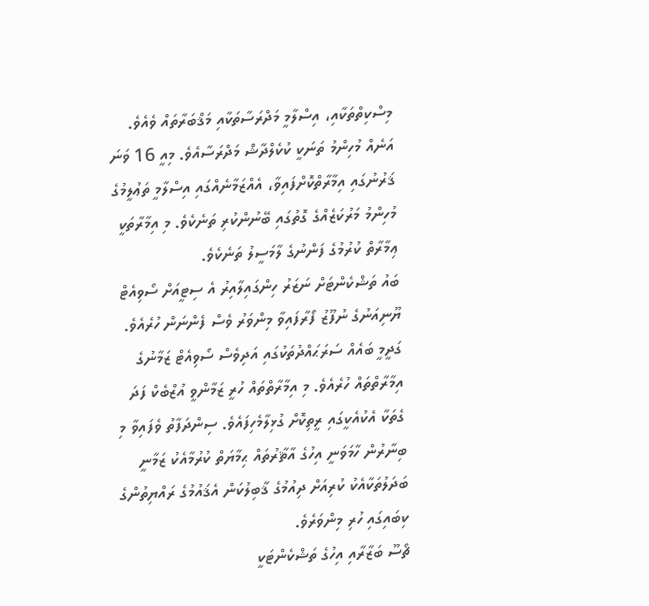މިސްކިތްތަކާއި، އިސްލާމީ މަދްރަސާތަކާއި މަޤްބަރާތައް ވެއެވެ.
އަނެއް މުހިންމު ތަނަކީ ކުކެލްދާޝް މަދްރަސާއެވެ. މިއީ 16 ވަނަ ޤަރުނުގައި އިމާރާތްކޮށްފައިވާ، އެއްޒަމާނެއްގައި އިސްލާމީ ތަޢުލީމުގެ މުހިންމު މަރުކަޒެއްގެ ގޮތުގައި ބޭނުންކުރި ތަނެކެވެ. މި އިމާރާތަކީ ޢިމާރާތް ކުރުމުގެ ފަންނުގެ ލާމަސީލު ތަނެކެވެ.
ބައު ތަޝްކެންޓަށް ނަޒަރު ހިންގައިލާއިރު އެ ސިޓީއަށް ސޯވިއެޓް ޔޫނިއަނުގެ ނުފޫޒު ފޯރާފައިވާ މިންވަރު ވެސް ފެންނަން ހުރެއެވެ. ގަދީމީ ބައެއް ސަރަޙައްދުތަކުގައި އަދިވެސް ސޯވިއެޓް ޒަމާނުގެ އިމާރާތްތައް ހުރެއެވެ. މި އިމާރާތްތައް ހުރީ ޒަމާންވީ އުޒްބެކް ފަދަ ގެތަކާ އެކުއެކީގައި ރީތިކޮށް ގުޅިލާމެހިފައެވެ. ސިންދަފާތު ވެފައިވާ މި ބިނާރުން ހާމަވަނީ އިހުގެ އާޘާރުތައް ޙިމާޔަތް ކުރުމާއެކު ޒަމާނީ ބަދަލުތަކާއެކު ކުރިއަށް ދިއުމުގެ ޤާބިލުކަން އެޤައުމުގެ ރައްޔިތުންގެ ކިބައިގައި ހުރި މިންވަރެވެ.
ޗޯސޫ ބަޒާރާއި އިހުގެ ތަޝްކެންޓަކީ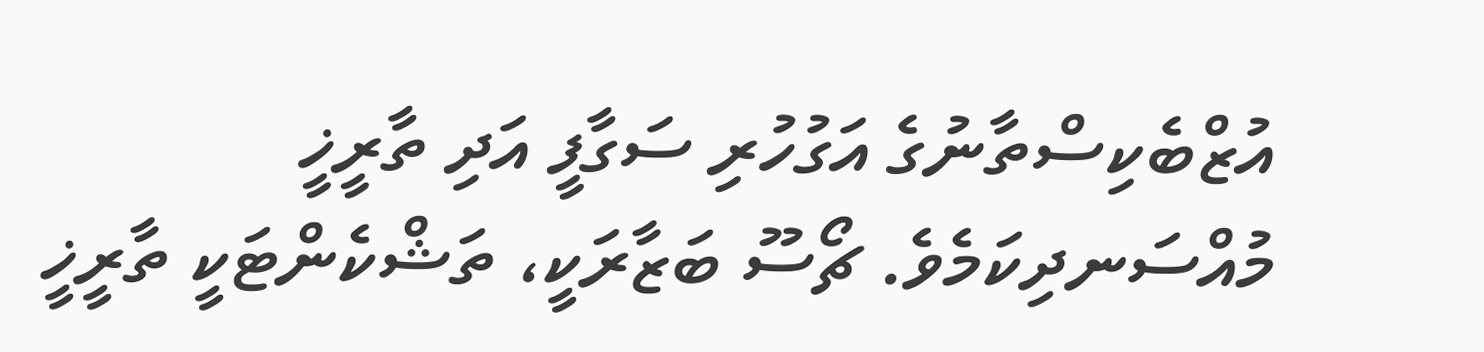އުޒްބެކިސްތާނުގެ އަގުހުރި ސަގާފީ އަދި ތާރީޚީ މުއްސަނދިކަމެވެ. ޗޯސޫ ބަޒާރަކީ، ތަޝްކެންޓަކީ ތާރީޚީ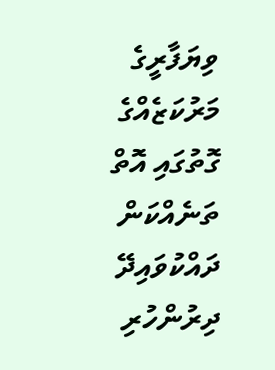ވިޔަފާރީގެ މަރުކަޒެއްގެ ގޮތުގައި އޮތް ތަނެއްކަން ދައްކުވައިދޭ ދިރުންހުރި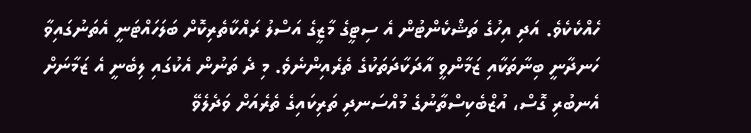ހެއްކެކެވެ. އަދި އިހުގެ ތަޝްކެންޓުން އެ ސިޓީގެ މާޒީގެ އަސްލު ރައްކާތެރިކޮށް ބަލަހައްޓަނީ އެތަނުގައިވާ ހަނދާނީ ބިނާތަކާއި ޒަމާންވީ އާދަކާދަތަކުގެ ތެރެއިންނެވެ. މި ދެ ތަނުން އެކުގައި ލިބެނީ އެ ޒަމާނަށް އެނބުރި ގޮސް، އުޒްބެކިސްތާނުގެ މުއްސަނދި ތަރިކައިގެ ތެރެއަށް ވަދެލެވޭ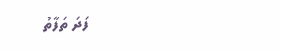ފަދަ ތަފާތު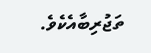ތަޖުރިބާއެކެވެ.